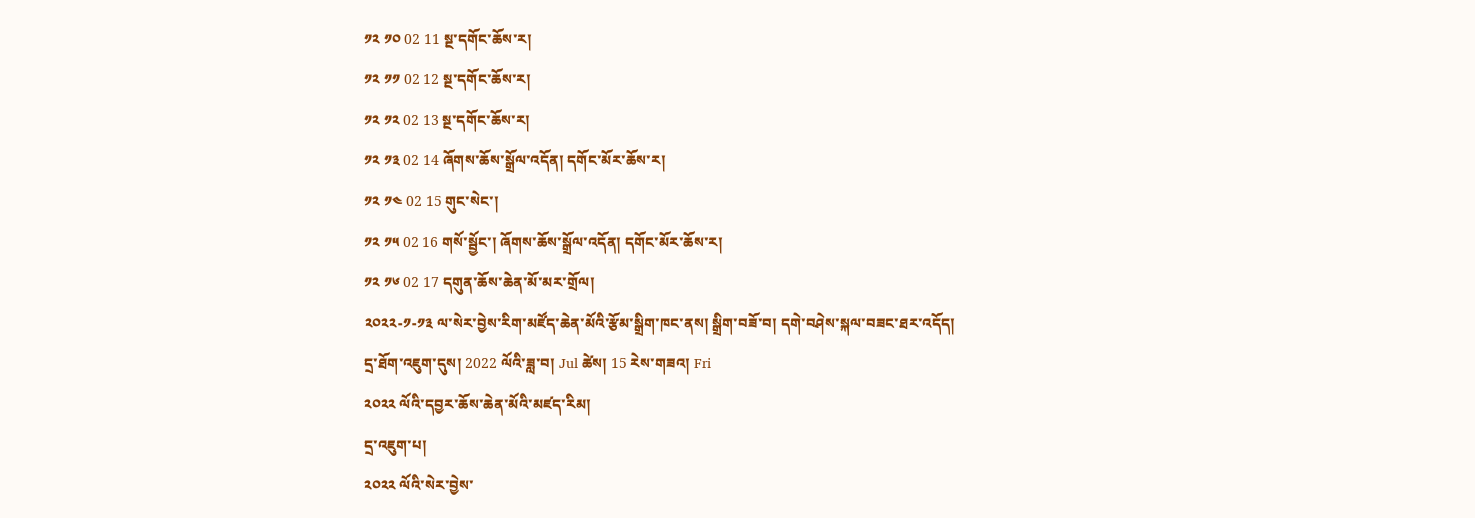༡༢ ༡༠ 02 11 སྔ་དགོང་ཆོས་ར།
༡༢ ༡༡ 02 12 སྔ་དགོང་ཆོས་ར།
༡༢ ༡༢ 02 13 སྔ་དགོང་ཆོས་ར།
༡༢ ༡༣ 02 14 ཞོགས་ཆོས་སྒྲོལ་འདོན། དགོང་མོར་ཆོས་ར།
༡༢ ༡༤ 02 15 གུང་སེང་།
༡༢ ༡༥ 02 16 གསོ་སྦྱོང་། ཞོགས་ཆོས་སྒྲོལ་འདོན། དགོང་མོར་ཆོས་ར།
༡༢ ༡༦ 02 17 དགུན་ཆོས་ཆེན་མོ་མར་གྲོལ།
༢༠༢༢-༡-༡༣ ལ་སེར་བྱེས་རིག་མཛོད་ཆེན་མོའི་རྩོམ་སྒྲིག་ཁང་ནས། སྒྲིག་བཟོ་བ། དགེ་བཤེས་སྐལ་བཟང་ཐར་འདོད།
དྲ་ཐོག་འཇུག་དུས། 2022 ལོའི་ཟླ་བ། Jul ཚེས། 15 རེས་གཟའ། Fri
༢༠༢༢ ལོའི་དབྱར་ཆོས་ཆེན་མོའི་མཛད་རིམ།
དྲ་འཇུག་པ།
༢༠༢༢ ལོའི་སེར་བྱེས་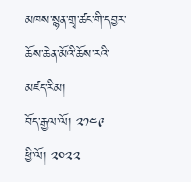མཁས་སྙན་གྲྭ་ཚང་གི་དབྱར་ཆོས་ཆེན་མོའི་ཆོས་རའི་མཛད་རིམ།
བོད་རྒྱལ་ལོ། ༢༡༤༩    ཕྱི་ལོ། ༢༠༢༢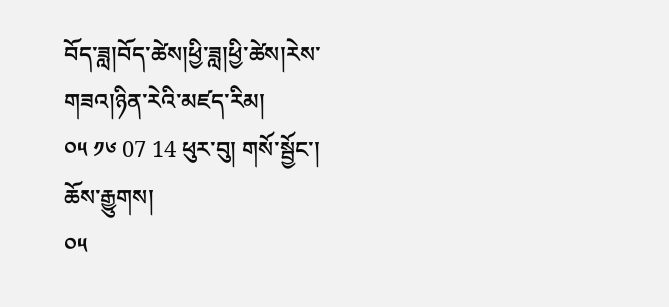བོད་ཟླ།བོད་ཚེས།ཕྱི་ཟླ།ཕྱི་ཚེས།རེས་གཟའ།ཉིན་རེའི་མཛད་རིམ།
༠༥ ༡༦ 07 14 ཕུར་བུ། གསོ་སྦྱོང་། ཆོས་རྒྱུགས།
༠༥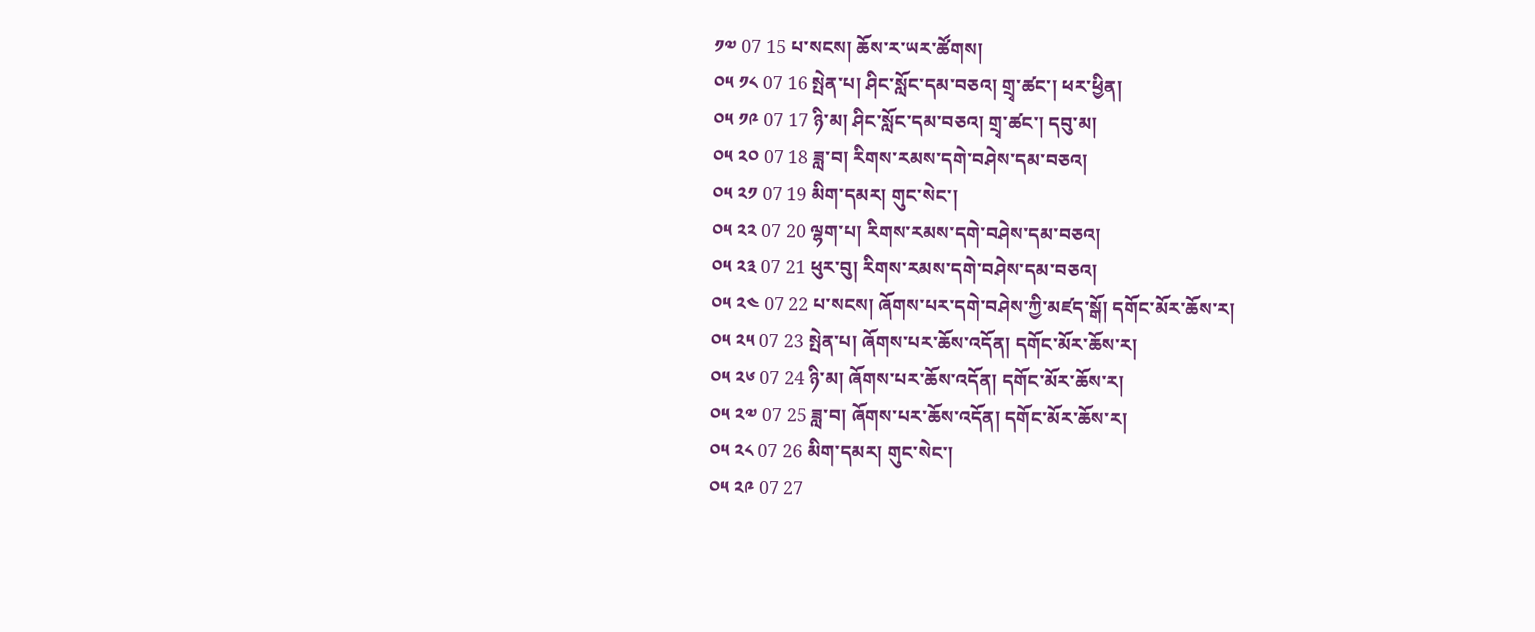༡༧ 07 15 པ་སངས། ཆོས་ར་ཡར་ཚོགས།
༠༥ ༡༨ 07 16 སྤེན་པ། ཤིང་སློང་དམ་བཅའ། གྲྭ་ཚང་། ཕར་ཕྱིན།
༠༥ ༡༩ 07 17 ཉི་མ། ཤིང་སློང་དམ་བཅའ། གྲྭ་ཚང་། དབུ་མ།
༠༥ ༢༠ 07 18 ཟླ་བ། རིགས་རམས་དགེ་བཤེས་དམ་བཅའ།
༠༥ ༢༡ 07 19 མིག་དམར། གུང་སེང་།
༠༥ ༢༢ 07 20 ལྷག་པ། རིགས་རམས་དགེ་བཤེས་དམ་བཅའ།
༠༥ ༢༣ 07 21 ཕུར་བུ། རིགས་རམས་དགེ་བཤེས་དམ་བཅའ།
༠༥ ༢༤ 07 22 པ་སངས། ཞོགས་པར་དགེ་བཤེས་ཀྱི་མཛད་སྒོ། དགོང་མོར་ཆོས་ར།
༠༥ ༢༥ 07 23 སྤེན་པ། ཞོགས་པར་ཆོས་འདོན། དགོང་མོར་ཆོས་ར།
༠༥ ༢༦ 07 24 ཉི་མ། ཞོགས་པར་ཆོས་འདོན། དགོང་མོར་ཆོས་ར།
༠༥ ༢༧ 07 25 ཟླ་བ། ཞོགས་པར་ཆོས་འདོན། དགོང་མོར་ཆོས་ར།
༠༥ ༢༨ 07 26 མིག་དམར། གུང་སེང་།
༠༥ ༢༩ 07 27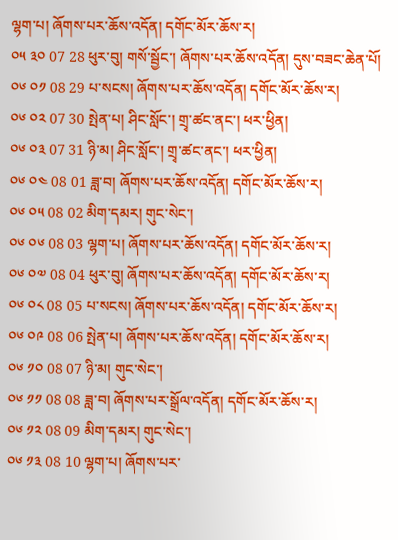ལྷག་པ། ཞོགས་པར་ཆོས་འདོན། དགོང་མོར་ཆོས་ར།
༠༥ ༣༠ 07 28 ཕུར་བུ། གསོ་སྦྱོང་། ཞོགས་པར་ཆོས་འདོན། དུས་བཟང་ཆེན་པོ།
༠༦ ༠༡ 08 29 པ་སངས། ཞོགས་པར་ཆོས་འདོན། དགོང་མོར་ཆོས་ར།
༠༦ ༠༢ 07 30 སྤེན་པ། ཤིང་སློང་། གྲྭ་ཚང་ནང་། ཕར་ཕྱིན།
༠༦ ༠༣ 07 31 ཉི་མ། ཤིང་སློང་། གྲྭ་ཚང་ནང་། ཕར་ཕྱིན།
༠༦ ༠༤ 08 01 ཟླ་བ། ཞོགས་པར་ཆོས་འདོན། དགོང་མོར་ཆོས་ར།
༠༦ ༠༥ 08 02 མིག་དམར། གུང་སེང་།
༠༦ ༠༦ 08 03 ལྷག་པ། ཞོགས་པར་ཆོས་འདོན། དགོང་མོར་ཆོས་ར།
༠༦ ༠༧ 08 04 ཕུར་བུ། ཞོགས་པར་ཆོས་འདོན། དགོང་མོར་ཆོས་ར།
༠༦ ༠༨ 08 05 པ་སངས། ཞོགས་པར་ཆོས་འདོན། དགོང་མོར་ཆོས་ར།
༠༦ ༠༩ 08 06 སྤེན་པ། ཞོགས་པར་ཆོས་འདོན། དགོང་མོར་ཆོས་ར།
༠༦ ༡༠ 08 07 ཉི་མ། གུང་སེང་།
༠༦ ༡༡ 08 08 ཟླ་བ། ཞོགས་པར་སྒྲོལ་འདོན། དགོང་མོར་ཆོས་ར།
༠༦ ༡༢ 08 09 མིག་དམར། གུང་སེང་།
༠༦ ༡༣ 08 10 ལྷག་པ། ཞོགས་པར་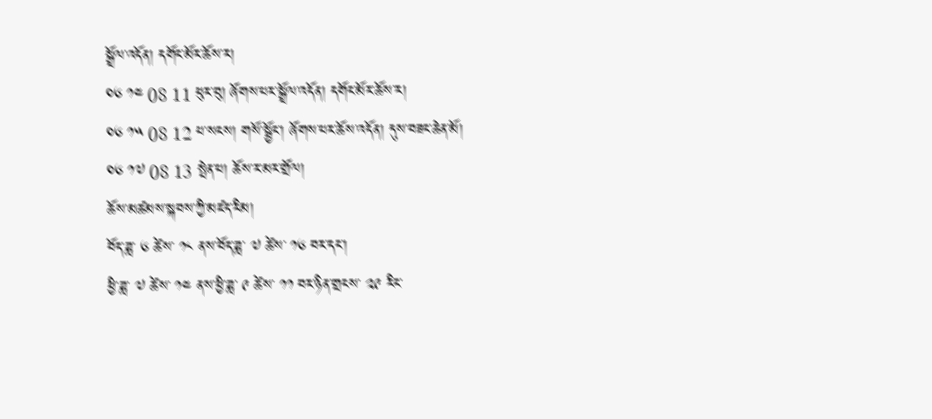སྒྲོལ་འདོན། དགོང་མོར་ཆོས་ར།
༠༦ ༡༤ 08 11 ཕུར་བུ། ཞོགས་པར་སྒྲོལ་འདོན། དགོང་མོར་ཆོས་ར།
༠༦ ༡༥ 08 12 པ་སངས། གསོ་སྦྱོང་། ཞོགས་པར་ཆོས་འདོན། དུས་བཟང་ཆེན་མོ།
༠༦ ༡༧ 08 13 སྤེན་པ། ཆོས་ར་མར་གྲོལ།
ཆོས་མཚམས་སྐབས་ཀྱི་མཛད་རིམ།
བོད་ཟླ་ ༦ ཚེས་ ༡༨ ནས་བོད་ཟླ་ ༧ ཚེས་ ༡༦ བར་དང་།
ཕྱི་ཟླ་ ༧ ཚེས་ ༡༤ ནས་ཕྱི་ཟླ་ ༩ ཚེས་ ༡༡ བར་ཉིན་གྲངས་ ༢༩ རིང་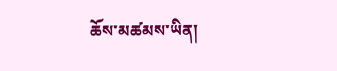ཆོས་མཚམས་ཡིན།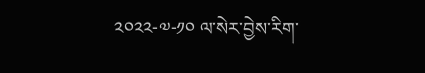༢༠༢༢-༧-༡༠ ལ་སེར་བྱེས་རིག་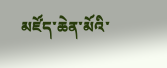མཛོད་ཆེན་མོའི་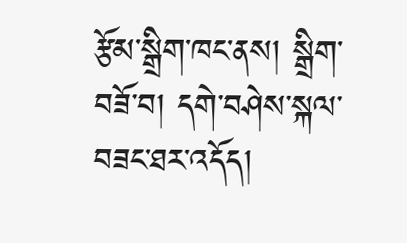རྩོམ་སྒྲིག་ཁང་ནས། སྒྲིག་བཟོ་བ། དགེ་བཤེས་སྐལ་བཟང་ཐར་འདོད།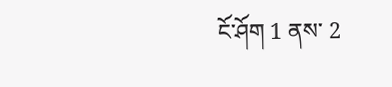ངོ་ཤོག 1 ནས་ 2